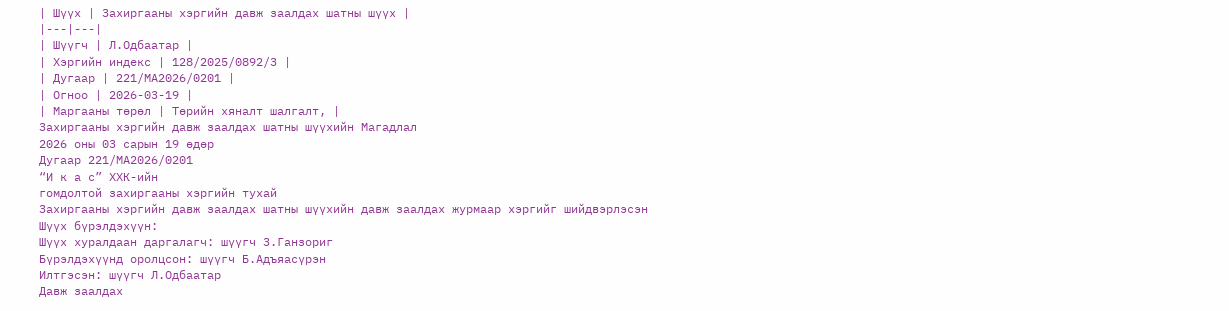| Шүүх | Захиргааны хэргийн давж заалдах шатны шүүх |
|---|---|
| Шүүгч | Л.Одбаатар |
| Хэргийн индекс | 128/2025/0892/З |
| Дугаар | 221/МА2026/0201 |
| Огноо | 2026-03-19 |
| Маргааны төрөл | Төрийн хяналт шалгалт, |
Захиргааны хэргийн давж заалдах шатны шүүхийн Магадлал
2026 оны 03 сарын 19 өдөр
Дугаар 221/МА2026/0201
“И к а с” ХХК-ийн
гомдолтой захиргааны хэргийн тухай
Захиргааны хэргийн давж заалдах шатны шүүхийн давж заалдах журмаар хэргийг шийдвэрлэсэн
Шүүх бүрэлдэхүүн:
Шүүх хуралдаан даргалагч: шүүгч З.Ганзориг
Бүрэлдэхүүнд оролцсон: шүүгч Б.Адъяасүрэн
Илтгэсэн: шүүгч Л.Одбаатар
Давж заалдах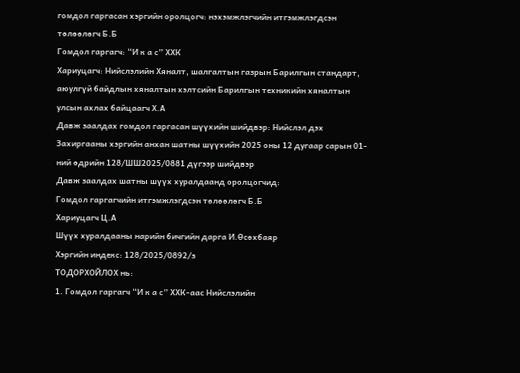гомдол гаргасан хэргийн оролцогч: нэхэмжлэгчийн итгэмжлэгдсэн төлөөлөгч Б.Б
Гомдол гаргагч: “И к а с” ХХК
Хариуцагч: Нийслэлийн Хяналт, шалгалтын газрын Барилгын стандарт, аюулгүй байдлын хяналтын хэлтсийн Барилгын техникийн хяналтын улсын ахлах байцаагч Х.А
Давж заалдах гомдол гаргасан шүүхийн шийдвэр: Нийслэл дэх Захиргааны хэргийн анхан шатны шүүхийн 2025 оны 12 дугаар сарын 01-ний өдрийн 128/ШШ2025/0881 дүгээр шийдвэр
Давж заалдах шатны шүүх хуралдаанд оролцогчид:
Гомдол гаргагчийн итгэмжлэгдсэн төлөөлөгч Б.Б
Хариуцагч Ц.А
Шүүх хуралдааны нарийн бичгийн дарга И.Өсөхбаяр
Хэргийн индекс: 128/2025/0892/з
ТОДОРХОЙЛОХ нь:
1. Гомдол гаргагч “И к а с” ХХК-аас Нийслэлийн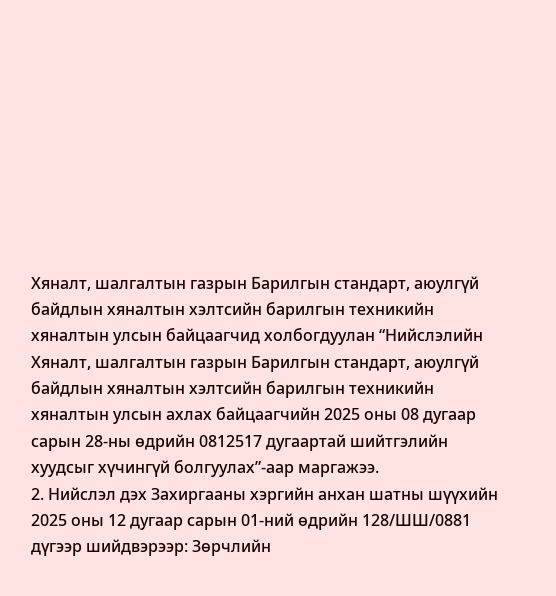Хяналт, шалгалтын газрын Барилгын стандарт, аюулгүй байдлын хяналтын хэлтсийн барилгын техникийн хяналтын улсын байцаагчид холбогдуулан “Нийслэлийн Хяналт, шалгалтын газрын Барилгын стандарт, аюулгүй байдлын хяналтын хэлтсийн барилгын техникийн хяналтын улсын ахлах байцаагчийн 2025 оны 08 дугаар сарын 28-ны өдрийн 0812517 дугаартай шийтгэлийн хуудсыг хүчингүй болгуулах”-аар маргажээ.
2. Нийслэл дэх Захиргааны хэргийн анхан шатны шүүхийн 2025 оны 12 дугаар сарын 01-ний өдрийн 128/ШШ/0881 дүгээр шийдвэрээр: Зөрчлийн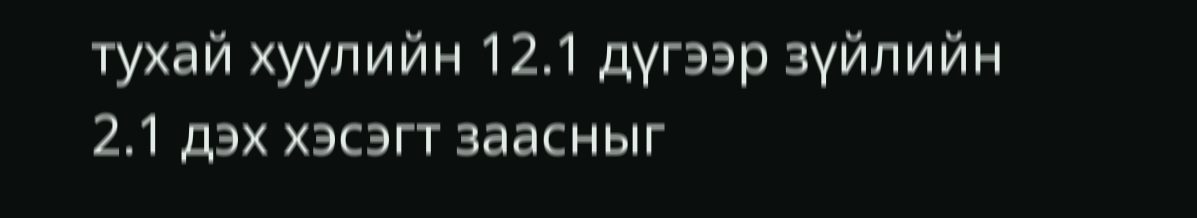тухай хуулийн 12.1 дүгээр зүйлийн 2.1 дэх хэсэгт заасныг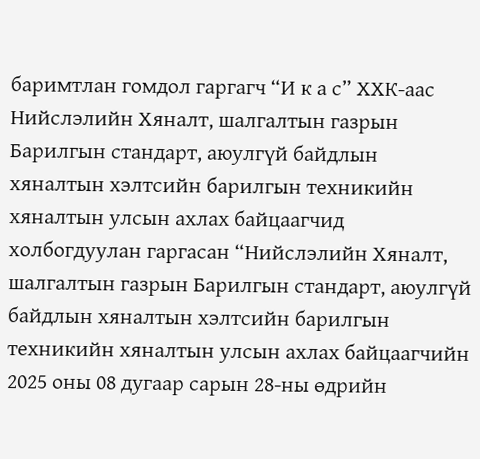баримтлан гомдол гаргагч “И к а с” ХХК-аас Нийслэлийн Хяналт, шалгалтын газрын Барилгын стандарт, аюулгүй байдлын хяналтын хэлтсийн барилгын техникийн хяналтын улсын ахлах байцаагчид холбогдуулан гаргасан “Нийслэлийн Хяналт, шалгалтын газрын Барилгын стандарт, аюулгүй байдлын хяналтын хэлтсийн барилгын техникийн хяналтын улсын ахлах байцаагчийн 2025 оны 08 дугаар сарын 28-ны өдрийн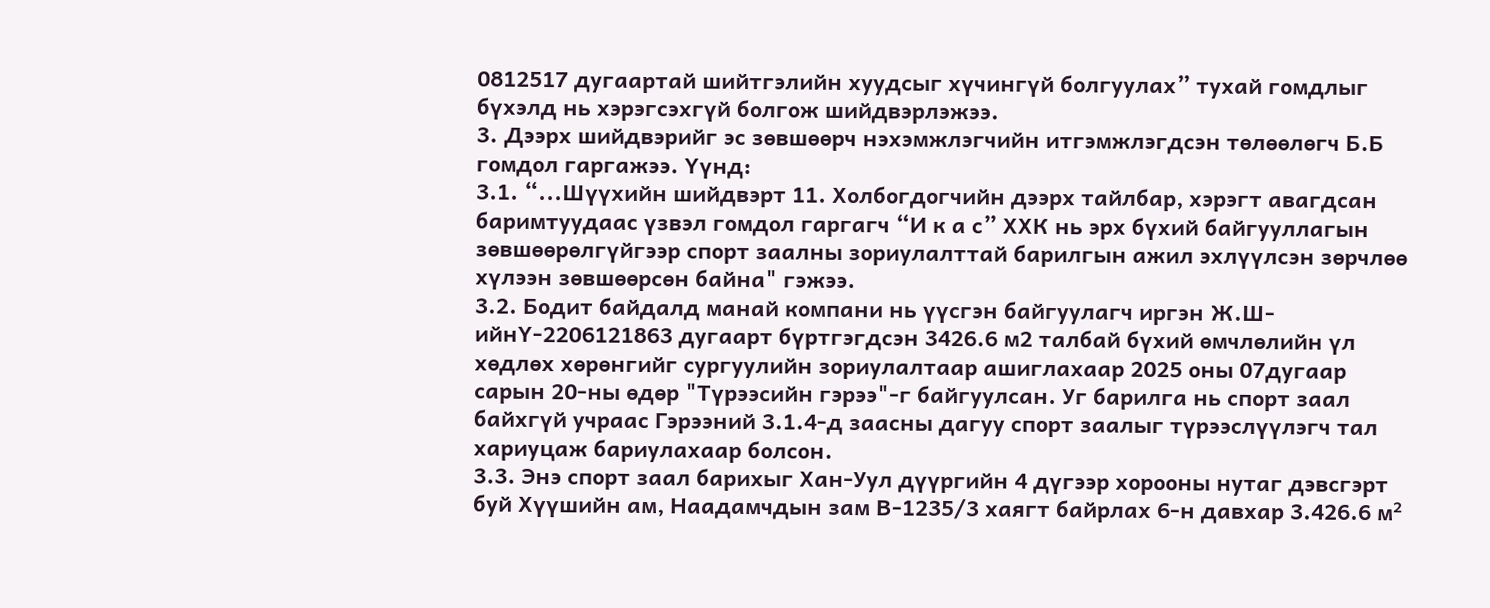0812517 дугаартай шийтгэлийн хуудсыг хүчингүй болгуулах” тухай гомдлыг бүхэлд нь хэрэгсэхгүй болгож шийдвэрлэжээ.
3. Дээрх шийдвэрийг эс зөвшөөрч нэхэмжлэгчийн итгэмжлэгдсэн төлөөлөгч Б.Б гомдол гаргажээ. Үүнд:
3.1. “...Шүүхийн шийдвэрт 11. Холбогдогчийн дээрх тайлбар, хэрэгт авагдсан баримтуудаас үзвэл гомдол гаргагч “И к а с” ХХК нь эрх бүхий байгууллагын зөвшөөрөлгүйгээр спорт заалны зориулалттай барилгын ажил эхлүүлсэн зөрчлөө хүлээн зөвшөөрсөн байна" гэжээ.
3.2. Бодит байдалд манай компани нь үүсгэн байгуулагч иргэн Ж.Ш-ийнҮ-2206121863 дугаарт бүртгэгдсэн 3426.6 м2 талбай бүхий өмчлөлийн үл хөдлөх хөрөнгийг сургуулийн зориулалтаар ашиглахаар 2025 оны 07дугаар сарын 20-ны өдөр "Түрээсийн гэрээ"-г байгуулсан. Уг барилга нь спорт заал байхгүй учраас Гэрээний 3.1.4-д заасны дагуу спорт заалыг түрээслүүлэгч тал хариуцаж бариулахаар болсон.
3.3. Энэ спорт заал барихыг Хан-Уул дүүргийн 4 дүгээр хорооны нутаг дэвсгэрт буй Хүүшийн ам, Наадамчдын зам В-1235/3 хаягт байрлах 6-н давхар 3.426.6 м²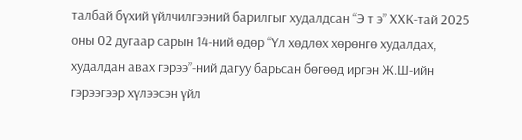талбай бүхий үйлчилгээний барилгыг худалдсан “Э т э” ХХК-тай 2025 оны 02 дугаар сарын 14-ний өдөр “Үл хөдлөх хөрөнгө худалдах, худалдан авах гэрээ”-ний дагуу барьсан бөгөөд иргэн Ж.Ш-ийн гэрээгээр хүлээсэн үйл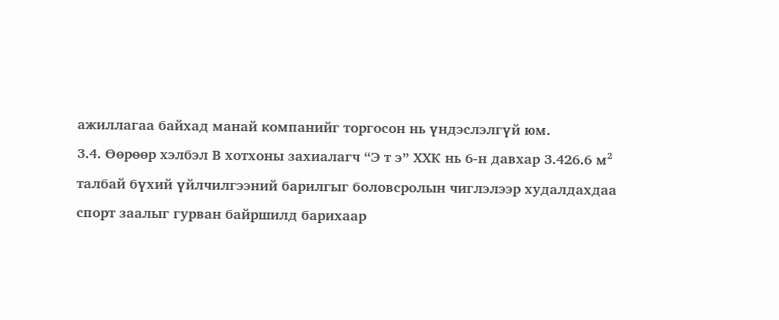ажиллагаа байхад манай компанийг торгосон нь үндэслэлгүй юм.
3.4. Өөрөөр хэлбэл В хотхоны захиалагч “Э т э” ХХК нь 6-н давхар 3.426.6 м² талбай бүхий үйлчилгээний барилгыг боловсролын чиглэлээр худалдахдаа спорт заалыг гурван байршилд барихаар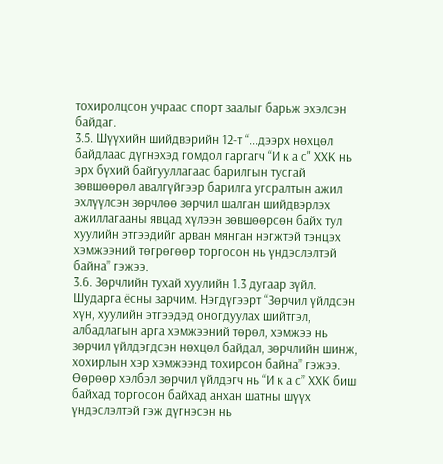тохиролцсон учраас спорт заалыг барьж эхэлсэн байдаг.
3.5. Шүүхийн шийдвэрийн 12-т “...дээрх нөхцөл байдлаас дүгнэхэд гомдол гаргагч “И к а с" ХХК нь эрх бүхий байгууллагаас барилгын тусгай зөвшөөрөл авалгүйгээр барилга угсралтын ажил эхлүүлсэн зөрчлөө зөрчил шалган шийдвэрлэх ажиллагааны явцад хүлээн зөвшөөрсөн байх тул хуулийн этгээдийг арван мянган нэгжтэй тэнцэх хэмжээний төгрөгөөр торгосон нь үндэслэлтэй байна” гэжээ.
3.6. Зөрчлийн тухай хуулийн 1.3 дугаар зүйл. Шударга ёсны зарчим. Нэгдүгээрт “Зөрчил үйлдсэн хүн, хуулийн этгээдэд оногдуулах шийтгэл, албадлагын арга хэмжээний төрөл, хэмжээ нь зөрчил үйлдэгдсэн нөхцөл байдал, зөрчлийн шинж, хохирлын хэр хэмжээнд тохирсон байна” гэжээ. Өөрөөр хэлбэл зөрчил үйлдэгч нь “И к а с” ХХК биш байхад торгосон байхад анхан шатны шүүх үндэслэлтэй гэж дүгнэсэн нь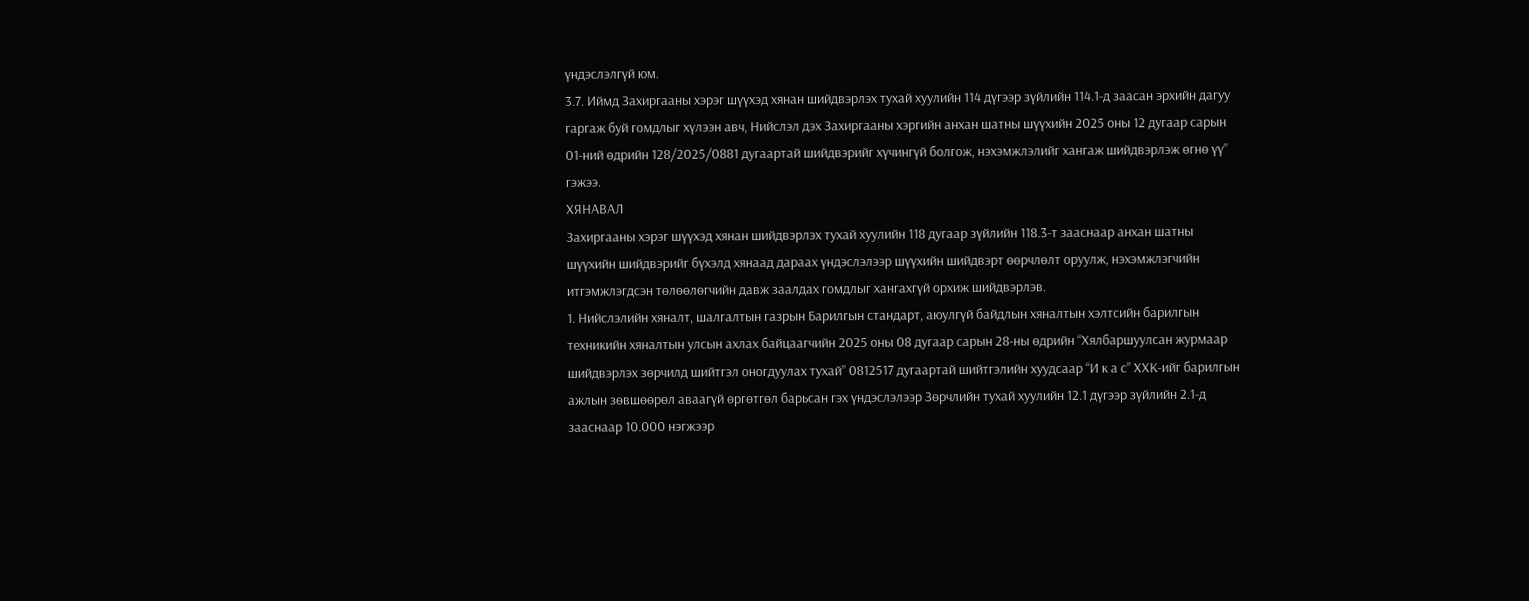үндэслэлгүй юм.
3.7. Иймд Захиргааны хэрэг шүүхэд хянан шийдвэрлэх тухай хуулийн 114 дүгээр зүйлийн 114.1-д заасан эрхийн дагуу гаргаж буй гомдлыг хүлээн авч, Нийслэл дэх Захиргааны хэргийн анхан шатны шүүхийн 2025 оны 12 дугаар сарын 01-ний өдрийн 128/2025/0881 дугаартай шийдвэрийг хүчингүй болгож, нэхэмжлэлийг хангаж шийдвэрлэж өгнө үү” гэжээ.
ХЯНАВАЛ
Захиргааны хэрэг шүүхэд хянан шийдвэрлэх тухай хуулийн 118 дугаар зүйлийн 118.3-т зааснаар анхан шатны шүүхийн шийдвэрийг бүхэлд хянаад дараах үндэслэлээр шүүхийн шийдвэрт өөрчлөлт оруулж, нэхэмжлэгчийн итгэмжлэгдсэн төлөөлөгчийн давж заалдах гомдлыг хангахгүй орхиж шийдвэрлэв.
1. Нийслэлийн хяналт, шалгалтын газрын Барилгын стандарт, аюулгүй байдлын хяналтын хэлтсийн барилгын техникийн хяналтын улсын ахлах байцаагчийн 2025 оны 08 дугаар сарын 28-ны өдрийн “Хялбаршуулсан журмаар шийдвэрлэх зөрчилд шийтгэл оногдуулах тухай” 0812517 дугаартай шийтгэлийн хуудсаар “И к а с” ХХК-ийг барилгын ажлын зөвшөөрөл аваагүй өргөтгөл барьсан гэх үндэслэлээр Зөрчлийн тухай хуулийн 12.1 дүгээр зүйлийн 2.1-д зааснаар 10.000 нэгжээр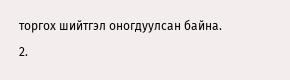торгох шийтгэл оногдуулсан байна.
2.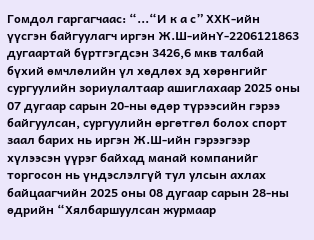Гомдол гаргагчаас: “...“И к а с” ХХК-ийн үүсгэн байгуулагч иргэн Ж.Ш-ийнY-2206121863 дугаартай бүртгэгдсэн 3426,6 мкв талбай бүхий өмчлөлийн үл хөдлөх эд хөрөнгийг сургуулийн зориулалтаар ашиглахаар 2025 оны 07 дугаар сарын 20-ны өдөр түрээсийн гэрээ байгуулсан, сургуулийн өргөтгөл болох спорт заал барих нь иргэн Ж.Ш-ийн гэрээгээр хүлээсэн үүрэг байхад манай компанийг торгосон нь үндэслэлгүй тул улсын ахлах байцаагчийн 2025 оны 08 дугаар сарын 28-ны өдрийн “Хялбаршуулсан журмаар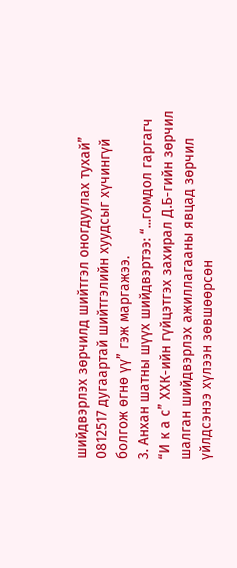шийдвэрлэх зөрчилд шийтгэл оногдуулах тухай” 0812517 дугаартай шийтгэлийн хуудсыг хүчингүй болгож өгнө үү” гэж маргажээ.
3. Анхан шатны шүүх шийдвэртээ: “...гомдол гаргагч “И к а с” ХХК-ийн гүйцэтгэх захирал Д.Б-гийн зөрчил шалган шийдвэрлэх ажиллагааны явцад зөрчил үйлдсэнээ хүлээн зөвшөөрсөн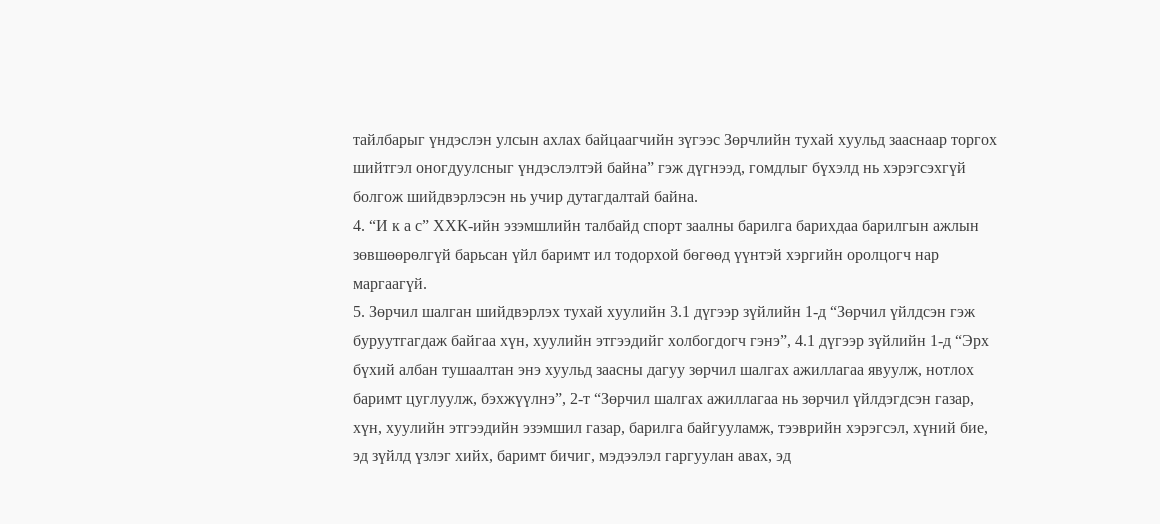тайлбарыг үндэслэн улсын ахлах байцаагчийн зүгээс Зөрчлийн тухай хуульд зааснаар торгох шийтгэл оногдуулсныг үндэслэлтэй байна” гэж дүгнээд, гомдлыг бүхэлд нь хэрэгсэхгүй болгож шийдвэрлэсэн нь учир дутагдалтай байна.
4. “И к а с” ХХК-ийн эзэмшлийн талбайд спорт заалны барилга барихдаа барилгын ажлын зөвшөөрөлгүй барьсан үйл баримт ил тодорхой бөгөөд үүнтэй хэргийн оролцогч нар маргаагүй.
5. Зөрчил шалган шийдвэрлэх тухай хуулийн 3.1 дүгээр зүйлийн 1-д “Зөрчил үйлдсэн гэж буруутгагдаж байгаа хүн, хуулийн этгээдийг холбогдогч гэнэ”, 4.1 дүгээр зүйлийн 1-д “Эрх бүхий албан тушаалтан энэ хуульд заасны дагуу зөрчил шалгах ажиллагаа явуулж, нотлох баримт цуглуулж, бэхжүүлнэ”, 2-т “Зөрчил шалгах ажиллагаа нь зөрчил үйлдэгдсэн газар, хүн, хуулийн этгээдийн эзэмшил газар, барилга байгууламж, тээврийн хэрэгсэл, хүний бие, эд зүйлд үзлэг хийх, баримт бичиг, мэдээлэл гаргуулан авах, эд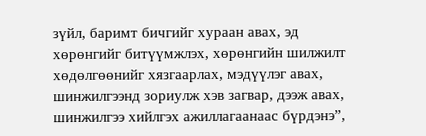зүйл, баримт бичгийг хураан авах, эд хөрөнгийг битүүмжлэх, хөрөнгийн шилжилт хөдөлгөөнийг хязгаарлах, мэдүүлэг авах, шинжилгээнд зориулж хэв загвар, дээж авах, шинжилгээ хийлгэх ажиллагаанаас бүрдэнэ”,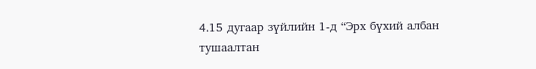4.15 дугаар зүйлийн 1-д “Эрх бүхий албан тушаалтан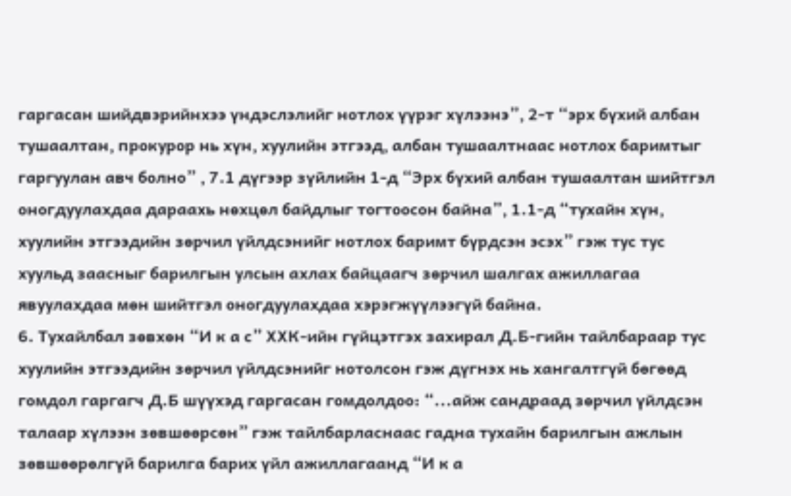гаргасан шийдвэрийнхээ үндэслэлийг нотлох үүрэг хүлээнэ”, 2-т “эрх бүхий албан тушаалтан, прокурор нь хүн, хуулийн этгээд, албан тушаалтнаас нотлох баримтыг гаргуулан авч болно” , 7.1 дүгээр зүйлийн 1-д “Эрх бүхий албан тушаалтан шийтгэл оногдуулахдаа дараахь нөхцөл байдлыг тогтоосон байна”, 1.1-д “тухайн хүн, хуулийн этгээдийн зөрчил үйлдсэнийг нотлох баримт бүрдсэн эсэх” гэж тус тус хуульд заасныг барилгын улсын ахлах байцаагч зөрчил шалгах ажиллагаа явуулахдаа мөн шийтгэл оногдуулахдаа хэрэгжүүлээгүй байна.
6. Тухайлбал зөвхөн “И к а с” ХХК-ийн гүйцэтгэх захирал Д.Б-гийн тайлбараар тус хуулийн этгээдийн зөрчил үйлдсэнийг нотолсон гэж дүгнэх нь хангалтгүй бөгөөд гомдол гаргагч Д.Б шүүхэд гаргасан гомдолдоо: “...айж сандраад зөрчил үйлдсэн талаар хүлээн зөвшөөрсөн” гэж тайлбарласнаас гадна тухайн барилгын ажлын зөвшөөрөлгүй барилга барих үйл ажиллагаанд “И к а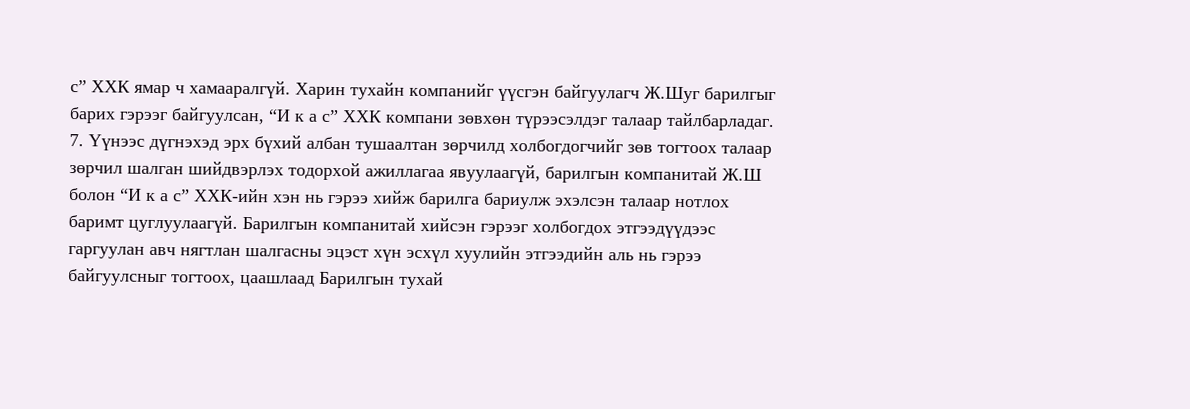с” ХХК ямар ч хамааралгүй. Харин тухайн компанийг үүсгэн байгуулагч Ж.Шуг барилгыг барих гэрээг байгуулсан, “И к а с” ХХК компани зөвхөн түрээсэлдэг талаар тайлбарладаг.
7. Үүнээс дүгнэхэд эрх бүхий албан тушаалтан зөрчилд холбогдогчийг зөв тогтоох талаар зөрчил шалган шийдвэрлэх тодорхой ажиллагаа явуулаагүй, барилгын компанитай Ж.Ш болон “И к а с” ХХК-ийн хэн нь гэрээ хийж барилга бариулж эхэлсэн талаар нотлох баримт цуглуулаагүй. Барилгын компанитай хийсэн гэрээг холбогдох этгээдүүдээс гаргуулан авч нягтлан шалгасны эцэст хүн эсхүл хуулийн этгээдийн аль нь гэрээ байгуулсныг тогтоох, цаашлаад Барилгын тухай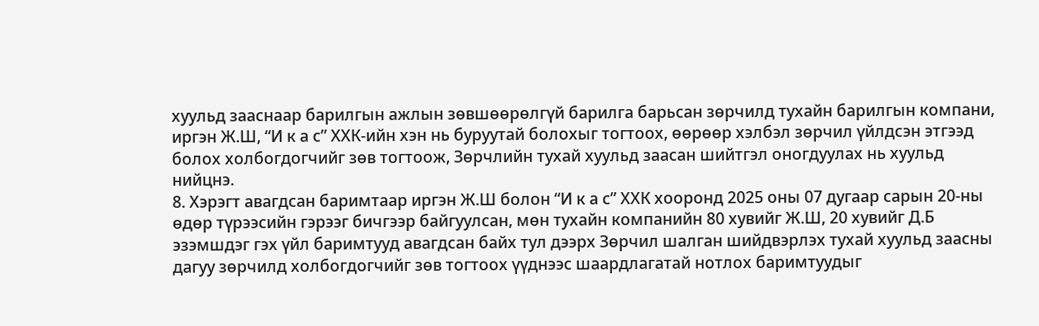хуульд зааснаар барилгын ажлын зөвшөөрөлгүй барилга барьсан зөрчилд тухайн барилгын компани, иргэн Ж.Ш, “И к а с” ХХК-ийн хэн нь буруутай болохыг тогтоох, өөрөөр хэлбэл зөрчил үйлдсэн этгээд болох холбогдогчийг зөв тогтоож, Зөрчлийн тухай хуульд заасан шийтгэл оногдуулах нь хуульд нийцнэ.
8. Хэрэгт авагдсан баримтаар иргэн Ж.Ш болон “И к а с” ХХК хооронд 2025 оны 07 дугаар сарын 20-ны өдөр түрээсийн гэрээг бичгээр байгуулсан, мөн тухайн компанийн 80 хувийг Ж.Ш, 20 хувийг Д.Б эзэмшдэг гэх үйл баримтууд авагдсан байх тул дээрх Зөрчил шалган шийдвэрлэх тухай хуульд заасны дагуу зөрчилд холбогдогчийг зөв тогтоох үүднээс шаардлагатай нотлох баримтуудыг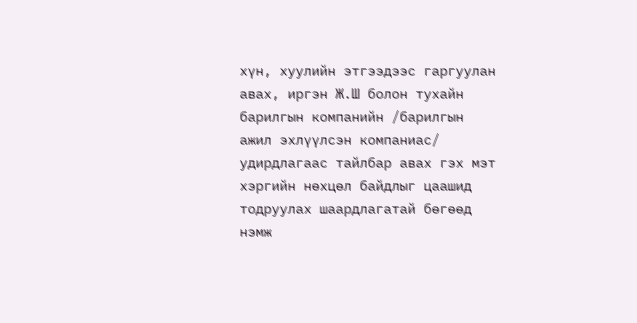хүн, хуулийн этгээдээс гаргуулан авах, иргэн Ж.Ш болон тухайн барилгын компанийн /барилгын ажил эхлүүлсэн компаниас/ удирдлагаас тайлбар авах гэх мэт хэргийн нөхцөл байдлыг цаашид тодруулах шаардлагатай бөгөөд нэмж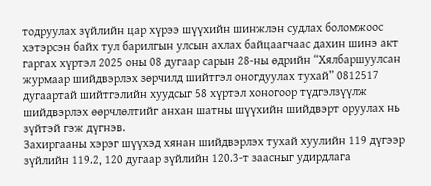тодруулах зүйлийн цар хүрээ шүүхийн шинжлэн судлах боломжоос хэтэрсэн байх тул барилгын улсын ахлах байцаагчаас дахин шинэ акт гаргах хүртэл 2025 оны 08 дугаар сарын 28-ны өдрийн “Хялбаршуулсан журмаар шийдвэрлэх зөрчилд шийтгэл оногдуулах тухай” 0812517 дугаартай шийтгэлийн хуудсыг 58 хүртэл хоногоор түдгэлзүүлж шийдвэрлэх өөрчлөлтийг анхан шатны шүүхийн шийдвэрт оруулах нь зүйтэй гэж дүгнэв.
Захиргааны хэрэг шүүхэд хянан шийдвэрлэх тухай хуулийн 119 дүгээр зүйлийн 119.2, 120 дугаар зүйлийн 120.3-т заасныг удирдлага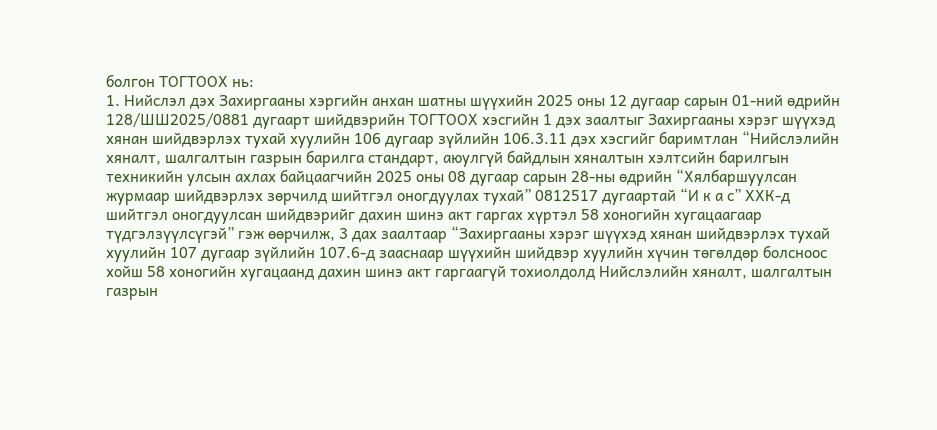болгон ТОГТООХ нь:
1. Нийслэл дэх Захиргааны хэргийн анхан шатны шүүхийн 2025 оны 12 дугаар сарын 01-ний өдрийн 128/ШШ2025/0881 дугаарт шийдвэрийн ТОГТООХ хэсгийн 1 дэх заалтыг Захиргааны хэрэг шүүхэд хянан шийдвэрлэх тухай хуулийн 106 дугаар зүйлийн 106.3.11 дэх хэсгийг баримтлан “Нийслэлийн хяналт, шалгалтын газрын барилга стандарт, аюулгүй байдлын хяналтын хэлтсийн барилгын техникийн улсын ахлах байцаагчийн 2025 оны 08 дугаар сарын 28-ны өдрийн “Хялбаршуулсан журмаар шийдвэрлэх зөрчилд шийтгэл оногдуулах тухай” 0812517 дугаартай “И к а с” ХХК-д шийтгэл оногдуулсан шийдвэрийг дахин шинэ акт гаргах хүртэл 58 хоногийн хугацаагаар түдгэлзүүлсүгэй” гэж өөрчилж, 3 дах заалтаар “Захиргааны хэрэг шүүхэд хянан шийдвэрлэх тухай хуулийн 107 дугаар зүйлийн 107.6-д зааснаар шүүхийн шийдвэр хуулийн хүчин төгөлдөр болсноос хойш 58 хоногийн хугацаанд дахин шинэ акт гаргаагүй тохиолдолд Нийслэлийн хяналт, шалгалтын газрын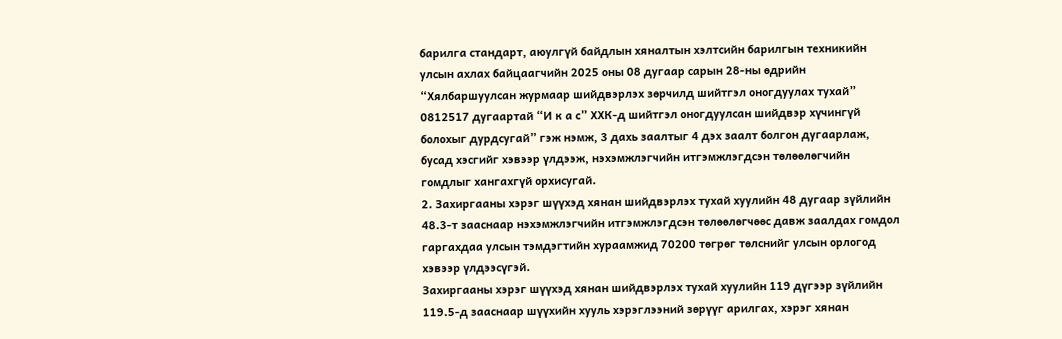барилга стандарт, аюулгүй байдлын хяналтын хэлтсийн барилгын техникийн улсын ахлах байцаагчийн 2025 оны 08 дугаар сарын 28-ны өдрийн “Хялбаршуулсан журмаар шийдвэрлэх зөрчилд шийтгэл оногдуулах тухай” 0812517 дугаартай “И к а с” ХХК-д шийтгэл оногдуулсан шийдвэр хүчингүй болохыг дурдсугай” гэж нэмж, 3 дахь заалтыг 4 дэх заалт болгон дугаарлаж, бусад хэсгийг хэвээр үлдээж, нэхэмжлэгчийн итгэмжлэгдсэн төлөөлөгчийн гомдлыг хангахгүй орхисугай.
2. Захиргааны хэрэг шүүхэд хянан шийдвэрлэх тухай хуулийн 48 дугаар зүйлийн 48.3-т зааснаар нэхэмжлэгчийн итгэмжлэгдсэн төлөөлөгчөөс давж заалдах гомдол гаргахдаа улсын тэмдэгтийн хураамжид 70200 төгрөг төлснийг улсын орлогод хэвээр үлдээсүгэй.
Захиргааны хэрэг шүүхэд хянан шийдвэрлэх тухай хуулийн 119 дүгээр зүйлийн 119.5-д зааснаар шүүхийн хууль хэрэглээний зөрүүг арилгах, хэрэг хянан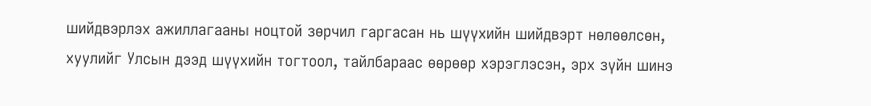шийдвэрлэх ажиллагааны ноцтой зөрчил гаргасан нь шүүхийн шийдвэрт нөлөөлсөн, хуулийг Улсын дээд шүүхийн тогтоол, тайлбараас өөрөөр хэрэглэсэн, эрх зүйн шинэ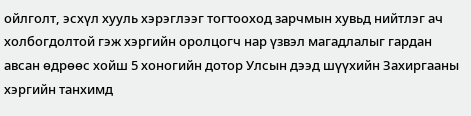ойлголт, эсхүл хууль хэрэглээг тогтооход зарчмын хувьд нийтлэг ач холбогдолтой гэж хэргийн оролцогч нар үзвэл магадлалыг гардан авсан өдрөөс хойш 5 хоногийн дотор Улсын дээд шүүхийн Захиргааны хэргийн танхимд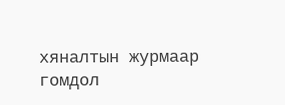хяналтын журмаар гомдол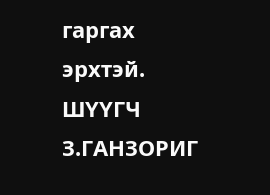гаргах эрхтэй.
ШҮҮГЧ З.ГАНЗОРИГ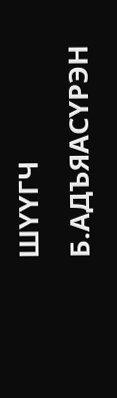ШҮҮГЧ Б.АДЪЯАСҮРЭН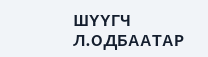ШҮҮГЧ Л.ОДБААТАР